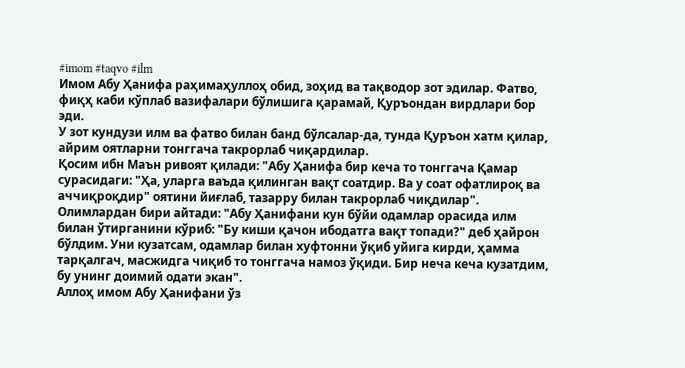#imom #taqvo #ilm
Имом Абу Ҳанифа раҳимаҳуллоҳ обид, зоҳид ва тақводор зот эдилар. Фатво, фиқҳ каби кўплаб вазифалари бўлишига қарамай, Қуръондан вирдлари бор эди.
У зот кундузи илм ва фатво билан банд бўлсалар-да, тунда Қуръон хатм қилар, айрим оятларни тонггача такрорлаб чиқардилар.
Қосим ибн Маън ривоят қилади: "Абу Ҳанифа бир кеча то тонггача Қамар сурасидаги: "Ҳа, уларга ваъда қилинган вақт соатдир. Ва у соат офатлироқ ва аччиқроқдир" оятини йиғлаб, тазарру билан такрорлаб чиқдилар".
Олимлардан бири айтади: "Абу Ҳанифани кун бўйи одамлар орасида илм билан ўтирганини кўриб: "Бу киши қачон ибодатга вақт топади?" деб ҳайрон бўлдим. Уни кузатсам, одамлар билан хуфтонни ўқиб уйига кирди, ҳамма тарқалгач, масжидга чиқиб то тонггача намоз ўқиди. Бир неча кеча кузатдим, бу унинг доимий одати экан".
Аллоҳ имом Абу Ҳанифани ўз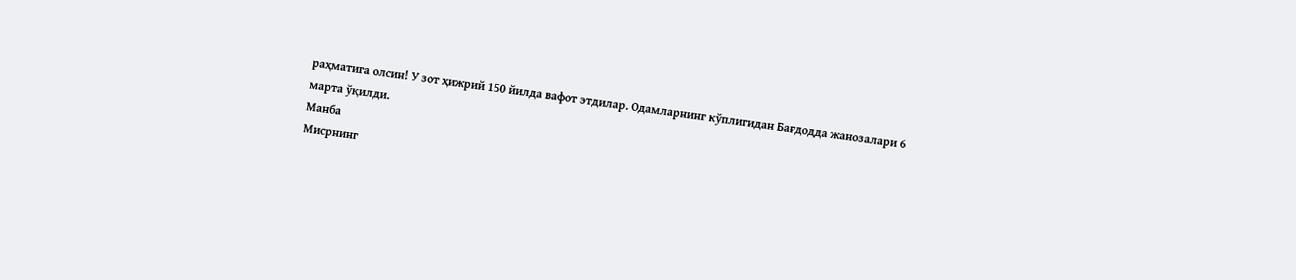раҳматига олсин! У зот ҳижрий 150 йилда вафот этдилар. Одамларнинг кўплигидан Бағдодда жанозалари 6 марта ўқилди.
Манба
Мисрнинг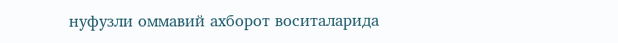нуфузли оммавий ахборот воситаларида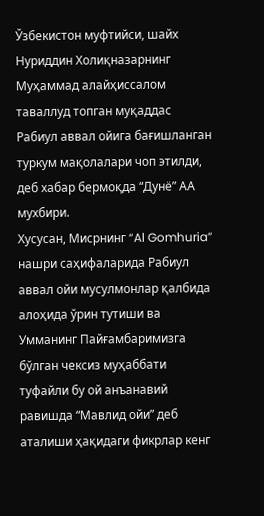Ўзбекистон муфтийси, шайх Нуриддин Холиқназарнинг Муҳаммад алайҳиссалом таваллуд топган муқаддас Рабиул аввал ойига бағишланган туркум мақолалари чоп этилди, деб хабар бермоқда “Дунё” АА мухбири.
Хусусан, Мисрнинг “Al Gomhuria” нашри саҳифаларида Рабиул аввал ойи мусулмонлар қалбида алоҳида ўрин тутиши ва Умманинг Пайғамбаримизга бўлган чексиз муҳаббати туфайли бу ой анъанавий равишда “Мавлид ойи” деб аталиши ҳақидаги фикрлар кенг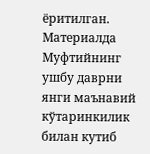ёритилган. Материалда Муфтийнинг ушбу даврни янги маънавий кўтаринкилик билан кутиб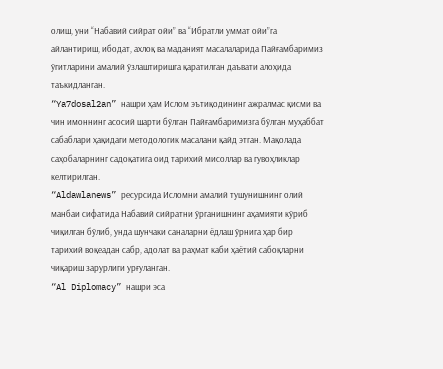олиш, уни “Набавий сийрат ойи” ва “Ибратли уммат ойи”га айлантириш, ибодат, ахлоқ ва маданият масалаларида Пайғамбаримиз ўгитларини амалий ўзлаштиришга қаратилган даъвати алоҳида таъкидланган.
“Ya7dosal2an” нашри ҳам Ислом эътиқодининг ажралмас қисми ва чин имоннинг асосий шарти бўлган Пайғамбаримизга бўлган муҳаббат сабаблари ҳақидаги методологик масалани қайд этган. Мақолада саҳобаларнинг садоқатига оид тарихий мисоллар ва гувоҳликлар келтирилган.
“Aldawlanews” ресурсида Исломни амалий тушунишнинг олий манбаи сифатида Набавий сийратни ўрганишнинг аҳамияти кўриб чиқилган бўлиб, унда шунчаки саналарни ёдлаш ўрнига ҳар бир тарихий воқеадан сабр, адолат ва раҳмат каби ҳаётий сабоқларни чиқариш зарурлиги урғуланган.
“Al Diplomacy” нашри эса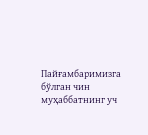Пайғамбаримизга бўлган чин муҳаббатнинг уч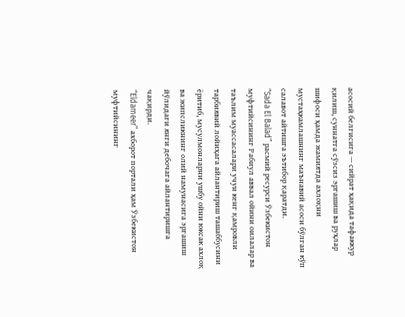асосий белгисига — сийрат ҳақида тафаккур қилиш, суннатга сўзсиз эргашиш ва руҳлар шифоси ҳамда жамиятда ахлоқни мустаҳкамлашнинг маънавий асоси бўлган кўп салавот айтишга эътибор қаратди.
“Sada El Balad” расмий ресурси Ўзбекистон муфтийсининг Рабиул аввал ойини оилалар ва таълим муассасалари учун кенг қамровли тарбиявий лойиҳага айлантириш ташаббусини ёритиб, мусулмонларни ушбу ойни юксак ахлоқ ва жипсликнинг олий намунасига эргашиш йўлидаги янги дебочага айлантиришга чақирди.
“Eldameer” ахборот портали ҳам Ўзбекистон муфтийсининг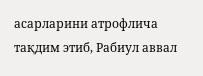асарларини атрофлича тақдим этиб, Рабиул аввал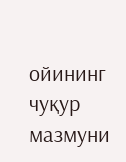ойининг чуқур мазмуни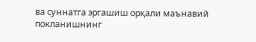ва суннатга эргашиш орқали маънавий покланишнинг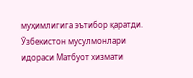муҳимлигига эътибор қаратди.
Ўзбекистон мусулмонлари идораси Матбуот хизмати